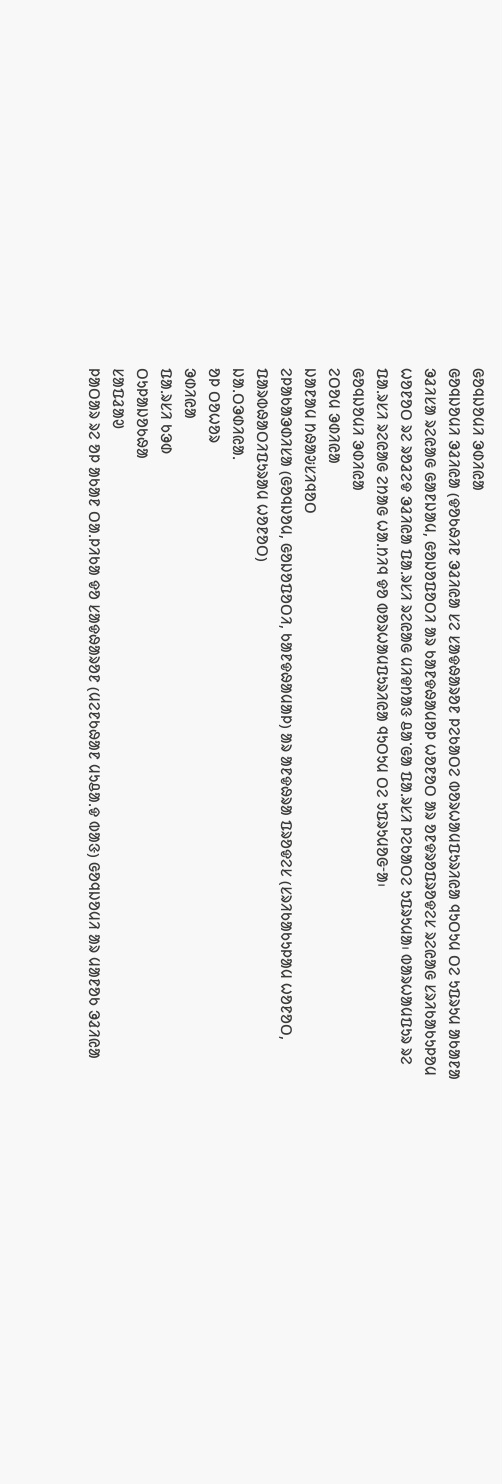ᱜᱚᱧᱡᱚᱢᱤ ᱳᱰᱤᱭᱟ
ᱜᱚᱧᱡᱚᱢᱤ ᱳᱲᱤᱭᱟ (ᱫᱚᱠᱷᱤᱱ ᱳᱲᱤᱭᱟ ᱥᱮ ᱥᱟᱫᱷᱟᱨᱚᱱ ᱞᱮᱠᱟᱛᱮ ᱵᱚᱨᱦᱟᱢᱯᱩᱨᱤᱭᱟ ᱧᱩᱛᱩᱢ ᱛᱮ ᱩᱯᱨᱩᱢ ᱟᱠᱟᱱᱟ ᱳᱲᱤᱥᱟ ᱨᱮᱭᱟᱜ ᱜᱟᱱᱡᱟᱢ, ᱜᱚᱡᱚᱯᱚᱛᱤ ᱟᱨ ᱠᱟᱱᱫᱷᱟᱢᱚᱞ ᱦᱚᱱᱚᱛ ᱟᱨ ᱚᱱᱫᱨᱚᱯᱨᱚᱫᱮᱥ ᱨᱮᱭᱟᱜ ᱥᱨᱤᱠᱟᱠᱩᱞᱚᱢ ᱦᱚᱱᱚᱛ ᱨᱮ ᱨᱚᱲᱮᱫ ᱳᱲᱤᱭᱟ ᱯᱟᱹᱨᱥᱤ ᱨᱮᱭᱟᱜ ᱢᱤᱫᱴᱟᱝ ᱪᱟᱸᱜᱟ ᱯᱟᱹᱨᱥᱤ ᱞᱮᱠᱟᱛᱮ ᱩᱯᱨᱩᱢᱟ᱾ ᱵᱟᱨᱦᱟᱢᱯᱩᱨ ᱨᱮ ᱯᱟᱹᱨᱥᱤ ᱨᱮᱭᱟᱜ ᱮᱴᱟᱜ ᱦᱟᱹᱴᱤᱧ ᱫᱚ ᱵᱚᱨᱦᱟᱢᱯᱩᱨᱤᱭᱟ ᱧᱩᱛᱩᱢ ᱛᱮ ᱩᱯᱨᱩᱢᱚᱜᱼᱟ᱾
ᱜᱚᱧᱡᱚᱢᱤ ᱳᱰᱤᱭᱟ
ᱮᱛᱚᱢ ᱳᱰᱤᱭᱟ
ᱡᱟᱱᱟᱢ ᱴᱷᱟᱶᱥᱤᱧᱚᱛ
ᱮᱞᱟᱠᱟᱳᱰᱤᱥᱟ (ᱜᱚᱧᱡᱚᱢ, ᱜᱚᱡᱚᱯᱚᱛᱤ, ᱠᱟᱱᱫᱷᱟᱢᱟᱞ) ᱟᱨ ᱟᱱᱫᱷᱨᱟ ᱯᱨᱚᱫᱮᱥ (ᱥᱨᱤᱠᱟᱠᱩᱞᱟᱢ ᱦᱚᱱᱚᱛ, ᱯᱟᱨᱵᱷᱟᱛᱤᱯᱩᱨᱟᱢ ᱦᱚᱱᱚᱛ)
ᱡᱟᱹᱛᱳᱰᱤᱭᱟᱹ
ᱚᱞ ᱛᱚᱦᱚᱨ
ᱳᱰᱤᱭᱟ
ᱯᱟᱹᱨᱥᱤ ᱠᱳᱰ
ᱛᱩᱞᱟᱡᱚᱠᱷᱟ
ᱥᱟᱯᱲᱟᱣ
ᱞᱟᱛᱟᱨ ᱨᱮ ᱚᱞ ᱟᱠᱟᱱ ᱛᱟᱹᱞᱤᱠᱟ ᱫᱚ ᱥᱟᱫᱷᱟᱨᱚᱱ (ᱢᱮᱱᱠᱷᱟᱱ ᱢᱩᱪᱟᱹᱫ ᱵᱟᱝ) ᱜᱚᱧᱡᱚᱢᱤ ᱟᱨ ᱢᱟᱱᱚᱠ ᱳᱲᱤᱭᱟ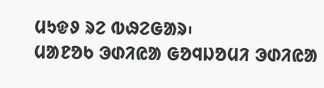ᱢᱩᱫᱽ ᱨᱮ ᱵᱷᱮᱜᱟᱨ᱾
ᱢᱟᱱᱚᱠ ᱳᱰᱤᱭᱟ ᱜᱚᱧᱡᱚᱢᱤ ᱳᱰᱤᱭᱟ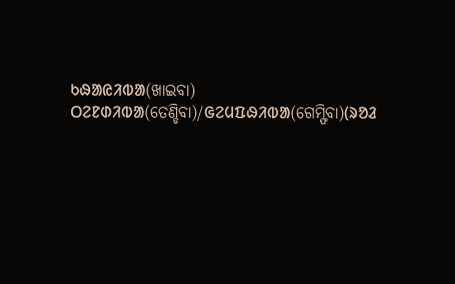ᱠᱷᱟᱭᱤᱵᱟ(ଖାଇବା) ᱛᱮᱱᱰᱤᱵᱟ(ତେଣ୍ଡିବା)/ᱜᱮᱢᱯᱷᱤᱵᱟ(ଗେମ୍ଫିବା)(ᱨᱚᱲ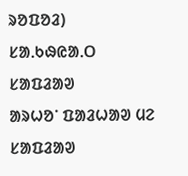ᱨᱚᱯᱚᱲ)
ᱥᱟᱹᱠᱷᱭᱟᱹᱛ
ᱥᱟᱯᱲᱟᱣ
ᱟᱨᱦᱚᱸ ᱯᱟᱲᱦᱟᱣ ᱢᱮ
ᱥᱟᱯᱲᱟᱣ